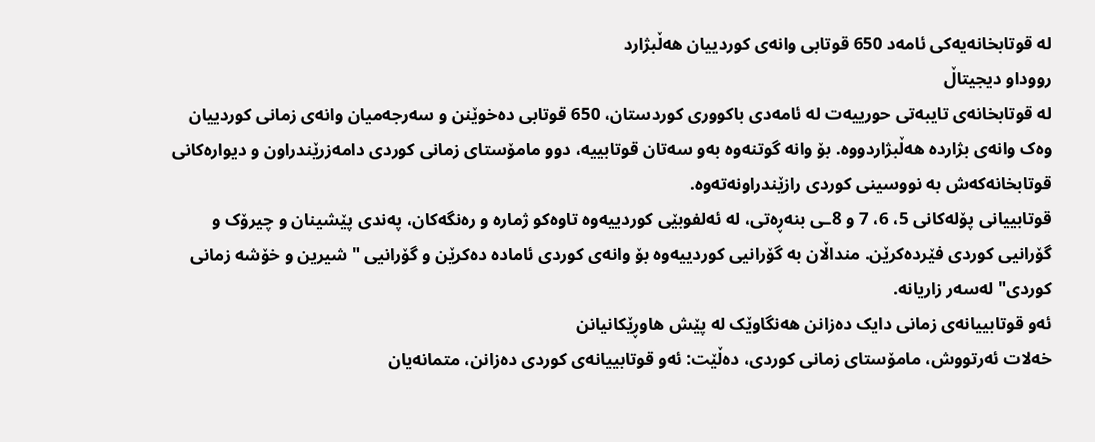لە قوتابخانەیەکی ئامەد 650 قوتابی وانەی کوردییان هەڵبژارد
رووداو دیجیتاڵ
لە قوتابخانەی تایبەتی حورییەت لە ئامەدی باکووری کوردستان، 650 قوتابی دەخوێنن و سەرجەمیان وانەی زمانی کوردییان وەک وانەی بژاردە هەڵبژاردووە. بۆ وانە گوتنەوە بەو سەتان قوتابییە، دوو مامۆستای زمانی کوردی دامەزرێندراون و دیوارەکانی قوتابخانەکەش بە نووسینی کوردی رازێندراونەتەوە.
قوتابییانی پۆلەکانی 5، 6، 7 و 8ـی بنەڕەتی، لە ئەلفوبێی کوردییەوە تاوەکو ژمارە و رەنگەکان، پەندی پێشینان و چیرۆک و گۆرانیی کوردی فێردەکرێن. منداڵان بە گۆرانیی کوردییەوە بۆ وانەی کوردی ئامادە دەکرێن و گۆرانیی "شیرین و خۆشە زمانی کوردی" لەسەر زاریانە.
ئەو قوتابییانەی زمانی دایک دەزانن هەنگاوێک لە پێش هاوڕێکانیانن
خەلات ئەرتووش، مامۆستای زمانی کوردی، دەڵێت: ئەو قوتابییانەی کوردی دەزانن، متمانەیان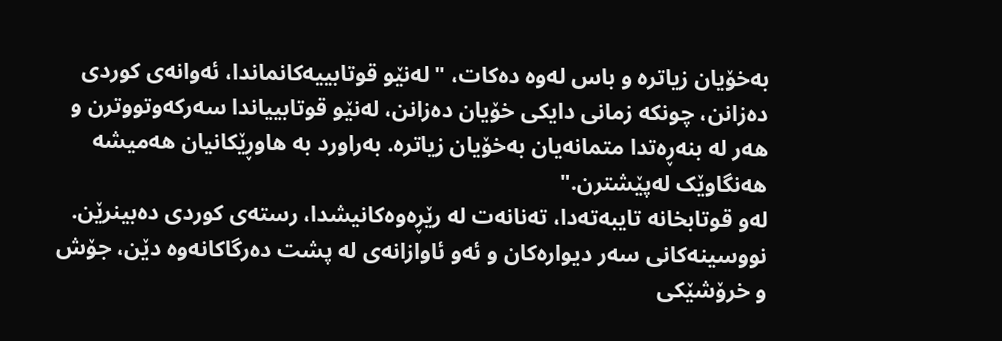بەخۆیان زیاترە و باس لەوە دەکات، "لەنێو قوتابییەکانماندا، ئەوانەی کوردی دەزانن، چونکە زمانی دایکی خۆیان دەزانن، لەنێو قوتابییاندا سەرکەوتووترن و هەر لە بنەڕەتدا متمانەیان بەخۆیان زیاترە. بەراورد بە هاوڕێکانیان هەمیشە هەنگاوێک لەپێشترن."
لەو قوتابخانە تایبەتەدا، تەنانەت لە رێڕەوەکانیشدا، رستەی کوردی دەبینرێن. نووسینەکانی سەر دیوارەکان و ئەو ئاوازانەی لە پشت دەرگاکانەوە دێن، جۆش و خرۆشێکی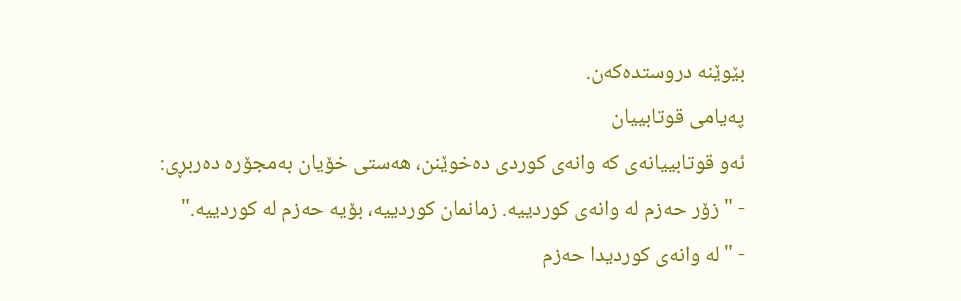بێوێنە دروستدەکەن.
پەیامی قوتابییان
ئەو قوتابییانەی کە وانەی کوردی دەخوێنن، هەستی خۆیان بەمجۆرە دەربڕی:
- "زۆر حەزم لە وانەی کوردییە. زمانمان کوردییە، بۆیە حەزم لە کوردییە."
- "لە وانەی کوردیدا حەزم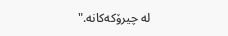لە چیرۆکەکانە."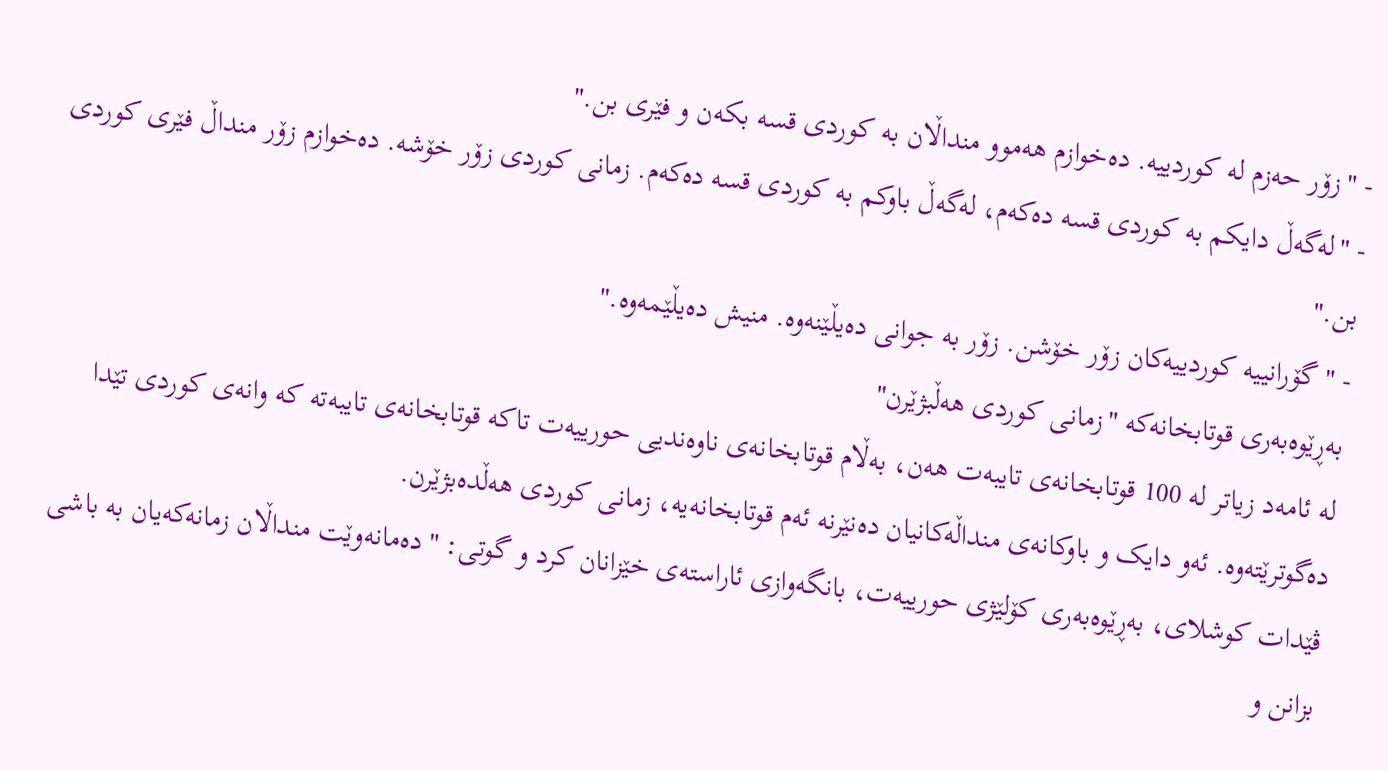- "زۆر حەزم لە کوردییە. دەخوازم هەموو منداڵان بە کوردی قسە بکەن و فێری بن."
- "لەگەڵ دایکم بە کوردی قسە دەکەم، لەگەڵ باوکم بە کوردی قسە دەکەم. زمانی کوردی زۆر خۆشە. دەخوازم زۆر منداڵ فێری کوردی بن."
- "گۆرانییە کوردییەکان زۆر خۆشن. زۆر بە جوانی دەیڵێنەوە. منیش دەیڵێمەوە."
بەڕێوەبەری قوتابخانەکە "زمانی کوردی هەڵبژێرن"
لە ئامەد زیاتر لە 100 قوتابخانەی تایبەت هەن، بەڵام قوتابخانەی ناوەندیی حورییەت تاکە قوتابخانەی تایبەتە کە وانەی کوردی تێدا دەگوترێتەوە. ئەو دایک و باوکانەی منداڵەکانیان دەنێرنە ئەم قوتابخانەیە، زمانی کوردی هەڵدەبژێرن.
ڤێدات کوشلای، بەڕێوەبەری کۆلێژی حورییەت، بانگەوازی ئاراستەی خێزانان کرد و گوتی: "دەمانەوێت منداڵان زمانەکەیان بە باشی بزانن و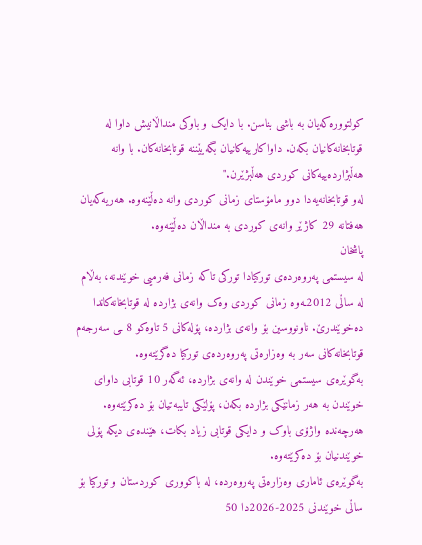کولتوورەکەیان بە باشی بناسن. با دایک و باوکی منداڵانیش داوا لە قوتابخانەکانیان بکەن. داواکارییەکانیان بگەیێننە قوتابخانەکان. با وانە هەڵبژاردەییەکانی کوردی هەڵبژێرن."
لەو قوتابخانەیەدا دوو مامۆستای زمانی کوردی وانە دەڵێنەوە. هەریەکەیان هەفتانە 29 کاژێر وانەی کوردی بە منداڵان دەڵێنەوە.
پاشخان
لە سیستمی پەروەردەی تورکیادا تورکی تاکە زمانی فەرمیی خوێندنە، بەڵام لە ساڵی 2012ـەوە زمانی کوردی وەک وانەی بژاردە لە قوتابخانەکاندا دەخوێندرێ. ناونووسین بۆ وانەی بژاردە، پۆلەکانی 5 تاوەکو 8 ـی سەرجەم قوتابخانەکانی سەر بە وەزارەتی پەروەردەی تورکیا دەگرێتەوە.
بەگوێرەی سیستمی خوێندن لە وانەی بژاردە، ئەگەر 10 قوتابی داوای خوێندن بە هەر زمانێکی بژاردە بکەن، پۆلێکی تایبەتیان بۆ دەکرێتەوە. هەرچەندە واژۆی باوک و دایکی قوتابی زیاد بکات، هێندەی دیکە پۆلی خوێندنیان بۆ دەکرێتەوە.
بەگوێرەی ئاماری وەزارەتی پەروەردە، لە باکووری کوردستان و تورکیا بۆ ساڵی خوێندنی 2025-2026دا 50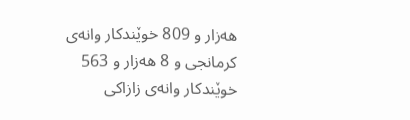هەزار و 809 خوێندکار وانەی کرمانجی و 8 هەزار و 563 خوێندکار وانەی زازاکی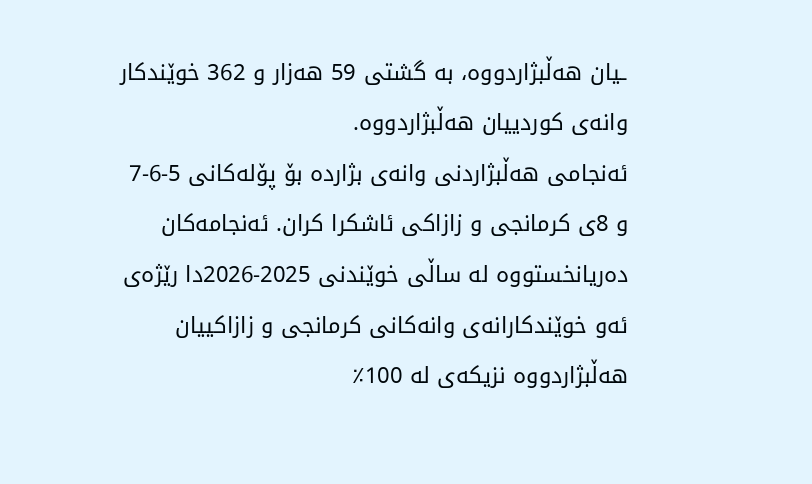ـیان هەڵبژاردووە، بە گشتی 59 هەزار و 362 خوێندکار وانەی کوردییان هەڵبژاردووە.
ئەنجامی هەڵبژاردنی وانەی بژاردە بۆ پۆلەکانی 5-6-7 و 8ی کرمانجی و زازاکی ئاشکرا کران. ئەنجامەکان دەریانخستووە لە ساڵی خوێندنی 2025-2026دا رێژەی ئەو خوێندکارانەی وانەکانی کرمانجی و زازاکییان هەڵبژاردووە نزیکەی لە 100٪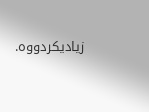زیادیکردووە.